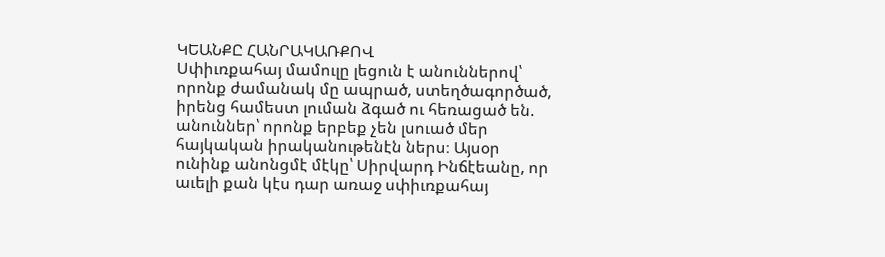ԿԵԱՆՔԸ ՀԱՆՐԱԿԱՌՔՈՎ
Սփիւռքահայ մամուլը լեցուն է անուններով՝ որոնք ժամանակ մը ապրած, ստեղծագործած, իրենց համեստ լուման ձգած ու հեռացած են. անուններ՝ որոնք երբեք չեն լսուած մեր հայկական իրականութենէն ներս։ Այսօր ունինք անոնցմէ մէկը՝ Սիրվարդ Ինճէեանը, որ աւելի քան կէս դար առաջ սփիւռքահայ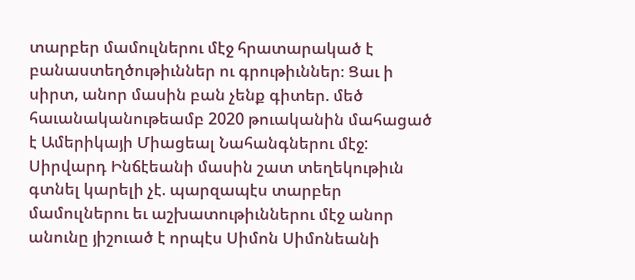տարբեր մամուլներու մէջ հրատարակած է բանաստեղծութիւններ ու գրութիւններ։ Ցաւ ի սիրտ, անոր մասին բան չենք գիտեր. մեծ հաւանականութեամբ 2020 թուականին մահացած է Ամերիկայի Միացեալ Նահանգներու մէջ: Սիրվարդ Ինճէեանի մասին շատ տեղեկութիւն գտնել կարելի չէ. պարզապէս տարբեր մամուլներու եւ աշխատութիւններու մէջ անոր անունը յիշուած է որպէս Սիմոն Սիմոնեանի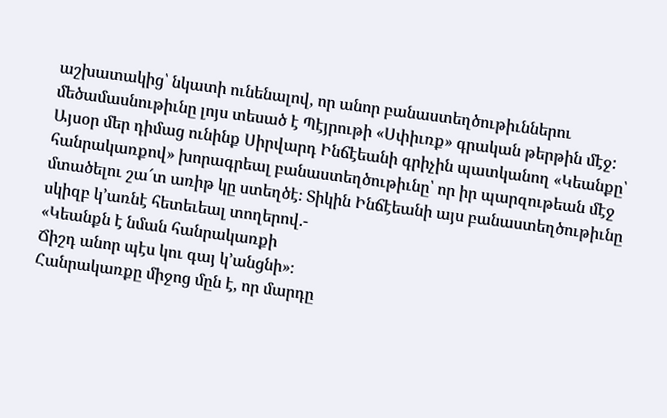աշխատակից՝ նկատի ունենալով, որ անոր բանաստեղծութիւններու մեծամասնութիւնը լոյս տեսած է Պէյրութի «Սփիւռք» գրական թերթին մէջ:
Այսօր մեր դիմաց ունինք Սիրվարդ Ինճէեանի գրիչին պատկանող «Կեանքը՝ հանրակառքով» խորագրեալ բանաստեղծութիւնը՝ որ իր պարզութեան մէջ մտածելու շա՜տ առիթ կը ստեղծէ։ Տիկին Ինճէեանի այս բանաստեղծութիւնը սկիզբ կ՚առնէ հետեւեալ տողերով.-
«Կեանքն է նման հանրակառքի
Ճիշդ անոր պէս կու գայ կ՚անցնի»։
Հանրակառքը միջոց մըն է, որ մարդը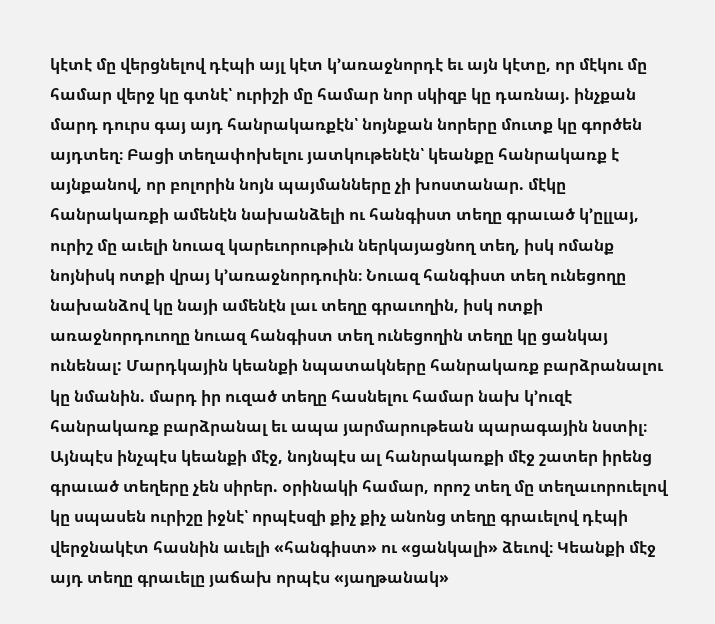կէտէ մը վերցնելով դէպի այլ կէտ կ՚առաջնորդէ եւ այն կէտը, որ մէկու մը համար վերջ կը գտնէ՝ ուրիշի մը համար նոր սկիզբ կը դառնայ. ինչքան մարդ դուրս գայ այդ հանրակառքէն՝ նոյնքան նորերը մուտք կը գործեն այդտեղ։ Բացի տեղափոխելու յատկութենէն՝ կեանքը հանրակառք է այնքանով, որ բոլորին նոյն պայմանները չի խոստանար. մէկը հանրակառքի ամենէն նախանձելի ու հանգիստ տեղը գրաւած կ՚ըլլայ, ուրիշ մը աւելի նուազ կարեւորութիւն ներկայացնող տեղ, իսկ ոմանք նոյնիսկ ոտքի վրայ կ՚առաջնորդուին։ Նուազ հանգիստ տեղ ունեցողը նախանձով կը նայի ամենէն լաւ տեղը գրաւողին, իսկ ոտքի առաջնորդուողը նուազ հանգիստ տեղ ունեցողին տեղը կը ցանկայ ունենալ: Մարդկային կեանքի նպատակները հանրակառք բարձրանալու կը նմանին. մարդ իր ուզած տեղը հասնելու համար նախ կ՚ուզէ հանրակառք բարձրանալ եւ ապա յարմարութեան պարագային նստիլ։ Այնպէս ինչպէս կեանքի մէջ, նոյնպէս ալ հանրակառքի մէջ շատեր իրենց գրաւած տեղերը չեն սիրեր. օրինակի համար, որոշ տեղ մը տեղաւորուելով կը սպասեն ուրիշը իջնէ՝ որպէսզի քիչ քիչ անոնց տեղը գրաւելով դէպի վերջնակէտ հասնին աւելի «հանգիստ» ու «ցանկալի» ձեւով։ Կեանքի մէջ այդ տեղը գրաւելը յաճախ որպէս «յաղթանակ»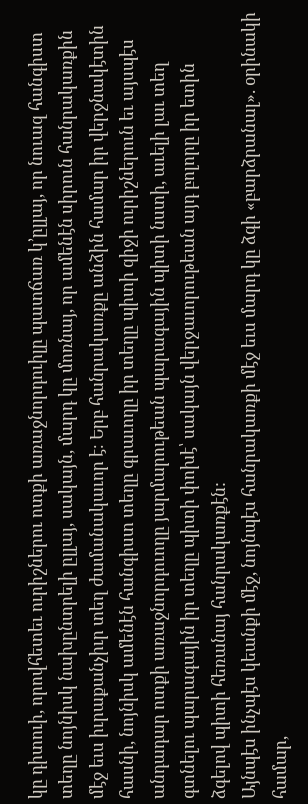կը դիտուի, որովհետեւ ուրիշներու ոտքի առաջնորդուիլը պատճառ կ՚ըլլայ, որ նուազ հանգիստ տեղը նոյնիսկ նախընտրելի ըլլայ, սակայն, մարդ կը մոռնայ, որ ամենէն սիրուն հանրակառքին մէջ եւս իւրաքանչիւր տեղ ժամանակաւոր է։ Երբ հանրակառքը անձին համար իր վերջնակէտին հասնի, նոյնիսկ ամենէն հանգիստ տեղը գրաւողը իր տեղը պիտի զիջի ուրիշներուն եւ այսպէս անդադար ոտքի առաջնորդուողը յարմարութեան պարագային պիտի նստի, աւելի լաւ տեղ գտնելու պարագային իր տեղը պիտի փոխէ՝ սակայն վերջաւորութեան այդ բոլորը իր ետին ձգելով պիտի հեռանայ հանրակառքէն:
Այնպէս ինչպէս կեանքի մէջ, նոյնպէս հանրակառքի մէջ եւս մարդ կը ձգի «բարձրանալ». օրինակի համար,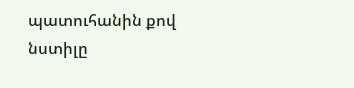պատուհանին քով նստիլը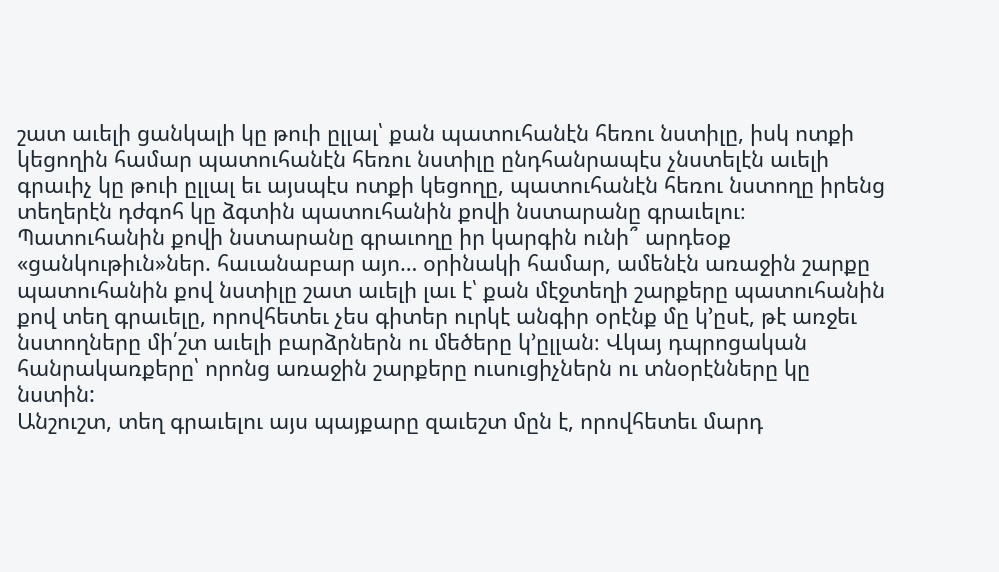շատ աւելի ցանկալի կը թուի ըլլալ՝ քան պատուհանէն հեռու նստիլը, իսկ ոտքի կեցողին համար պատուհանէն հեռու նստիլը ընդհանրապէս չնստելէն աւելի գրաւիչ կը թուի ըլլալ եւ այսպէս ոտքի կեցողը, պատուհանէն հեռու նստողը իրենց տեղերէն դժգոհ կը ձգտին պատուհանին քովի նստարանը գրաւելու։ Պատուհանին քովի նստարանը գրաւողը իր կարգին ունի՞ արդեօք «ցանկութիւն»ներ. հաւանաբար այո… օրինակի համար, ամենէն առաջին շարքը պատուհանին քով նստիլը շատ աւելի լաւ է՝ քան մէջտեղի շարքերը պատուհանին քով տեղ գրաւելը, որովհետեւ չես գիտեր ուրկէ անգիր օրէնք մը կ՚ըսէ, թէ առջեւ նստողները մի՛շտ աւելի բարձրներն ու մեծերը կ՚ըլլան։ Վկայ դպրոցական հանրակառքերը՝ որոնց առաջին շարքերը ուսուցիչներն ու տնօրէնները կը նստին:
Անշուշտ, տեղ գրաւելու այս պայքարը զաւեշտ մըն է, որովհետեւ մարդ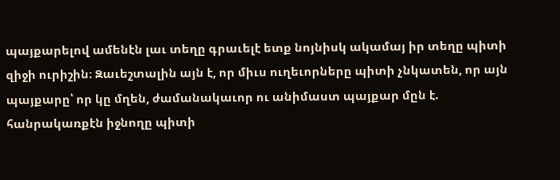պայքարելով ամենէն լաւ տեղը գրաւելէ ետք նոյնիսկ ակամայ իր տեղը պիտի զիջի ուրիշին։ Զաւեշտալին այն է, որ միւս ուղեւորները պիտի չնկատեն, որ այն պայքարը՝ որ կը մղեն, ժամանակաւոր ու անիմաստ պայքար մըն է. հանրակառքէն իջնողը պիտի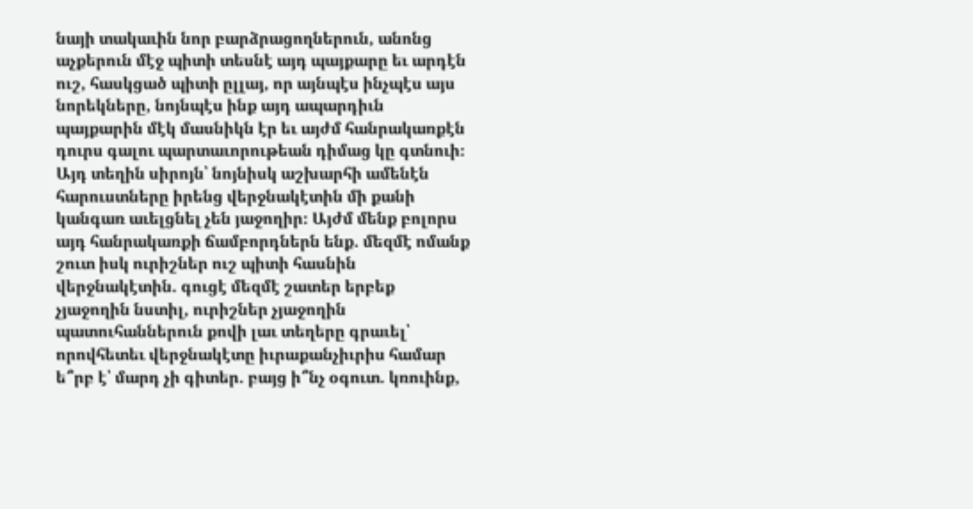նայի տակաւին նոր բարձրացողներուն, անոնց աչքերուն մէջ պիտի տեսնէ այդ պայքարը եւ արդէն ուշ, հասկցած պիտի ըլլայ, որ այնպէս ինչպէս այս նորեկները, նոյնպէս ինք այդ ապարդիւն պայքարին մէկ մասնիկն էր եւ այժմ հանրակառքէն դուրս գալու պարտաւորութեան դիմաց կը գտնուի։ Այդ տեղին սիրոյն՝ նոյնիսկ աշխարհի ամենէն հարուստները իրենց վերջնակէտին մի քանի կանգառ աւելցնել չեն յաջողիր։ Այժմ մենք բոլորս այդ հանրակառքի ճամբորդներն ենք. մեզմէ ոմանք շուտ իսկ ուրիշներ ուշ պիտի հասնին վերջնակէտին. գուցէ մեզմէ շատեր երբեք չյաջողին նստիլ, ուրիշներ չյաջողին պատուհաններուն քովի լաւ տեղերը գրաւել՝ որովհետեւ վերջնակէտը իւրաքանչիւրիս համար ե՞րբ է՝ մարդ չի գիտեր. բայց ի՞նչ օգուտ. կռուինք,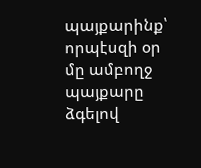պայքարինք՝ որպէսզի օր մը ամբողջ պայքարը ձգելով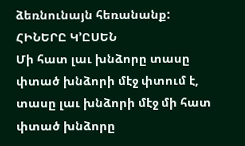ձեռնունայն հեռանանք:
ՀԻՆԵՐԸ Կ՚ԸՍԵՆ
Մի հատ լաւ խնձորը տասը փտած խնձորի մէջ փտում է, տասը լաւ խնձորի մէջ մի հատ փտած խնձորը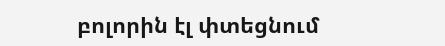բոլորին էլ փտեցնում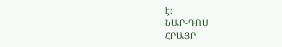է:
ՆԱՐ-ԴՈՍ
ՀՐԱՅՐ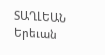ՏԱՂԼԵԱՆ
Երեւան